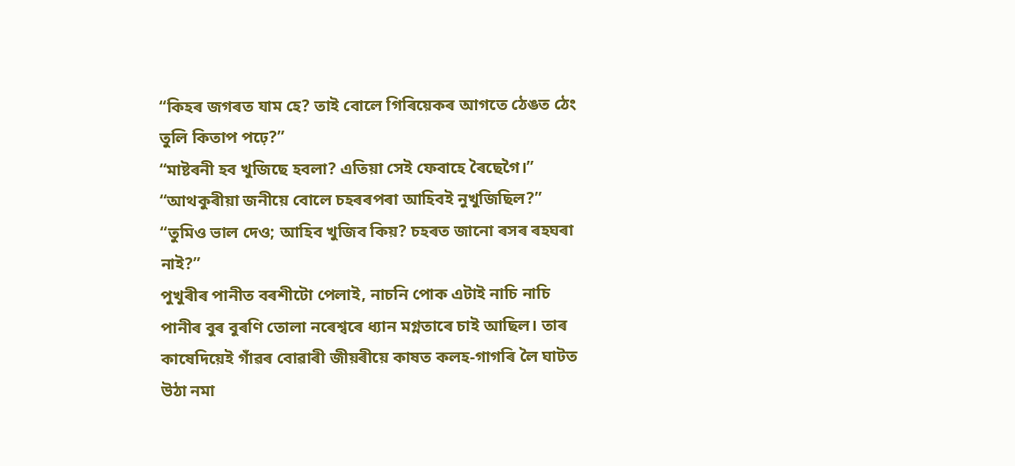“কিহৰ জগৰত যাম হে? তাই বোলে গিৰিয়েকৰ আগতে ঠেঙত ঠেং তুলি কিতাপ পঢ়ে?”
“মাষ্টৰনী হব খুজিছে হবলা? এতিয়া সেই ফেবাহে ৰৈছেগৈ।”
“আথকুৰীয়া জনীয়ে বোলে চহৰৰপৰা আহিবই নুখুজিছিল?”
“তুমিও ভাল দেও; আহিব খুজিব কিয়? চহৰত জানো ৰসৰ ৰহঘৰা নাই?”
পুখুৰীৰ পানীত বৰশীটো পেলাই, নাচনি পোক এটাই নাচি নাচি পানীৰ বুৰ বুৰণি তোলা নৰেশ্বৰে ধ্যান মগ্নতাৰে চাই আছিল। তাৰ কাষেদিয়েই গাঁৱৰ বোৱাৰী জীয়ৰীয়ে কাষত কলহ-গাগৰি লৈ ঘাটত উঠা নমা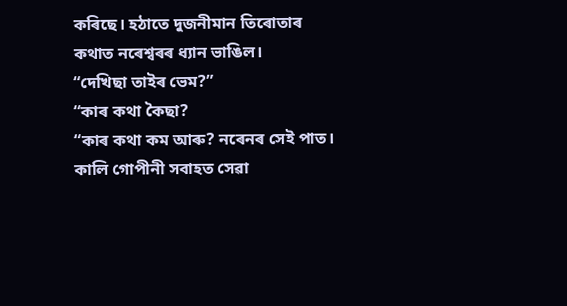কৰিছে। হঠাতে দুজনীমান তিৰোতাৰ কথাত নৰেশ্বৰৰ ধ্যান ভাঙিল।
“দেখিছা তাইৰ ভেম?”
“কাৰ কথা কৈছা?
“কাৰ কথা কম আৰু? নৰেনৰ সেই পাত। কালি গোপীনী সবাহত সেৱা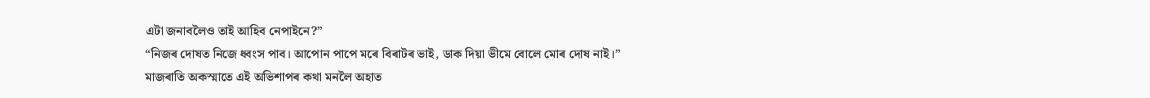এটা জনাবলৈও তাই আহিব নেপাইনে?”
“নিজৰ দোষত নিজে ধ্বংস পাব। আপোন পাপে মৰে বিৰাটৰ ভাই, ডাক দিয়া ভীমে বোলে মোৰ দোষ নাই।”
মাজৰাতি অকস্মাতে এই অভিশাপৰ কথা মনলৈ অহাত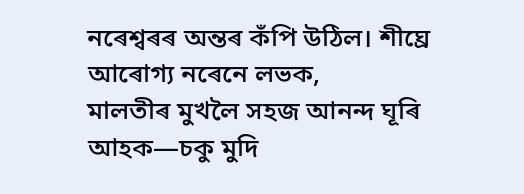নৰেশ্বৰৰ অন্তৰ কঁপি উঠিল। শীঘ্ৰে আৰোগ্য নৰেনে লভক,
মালতীৰ মুখলৈ সহজ আনন্দ ঘূৰি আহক—চকু মুদি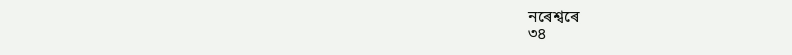নৰেশ্বৰে
৩৪